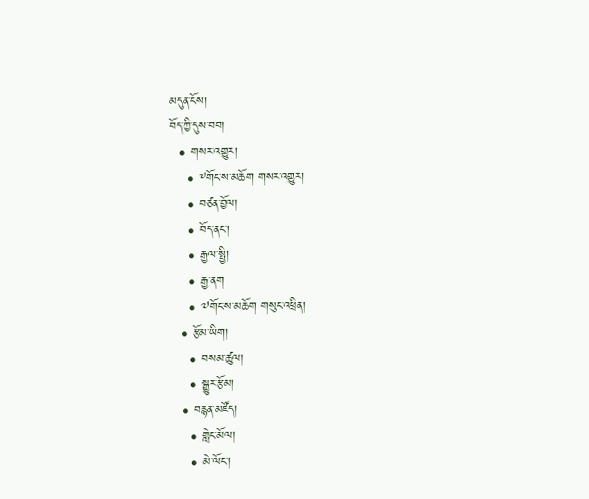མདུན་ངོས།
བོད་ཀྱི་དུས་བབ།
  • གསར་འགྱུར།
    • ༸གོང་ས་མཆོག གསར་འགྱུར།
    • བཙན་བྱོལ།
    • བོད་ནང་།
    • རྒྱལ་སྤྱི།
    • རྒྱ་ནག
    • ༧གོང་ས་མཆོག གསུང་འཕྲིན།
  • རྩོམ་ཡིག།
    • བསམ་ཚུལ།
    • སྒྱུར་རྩོམ།
  • བརྙན་མཛོད།
    • གླེང་མོལ།
    • མེ་ལོང་།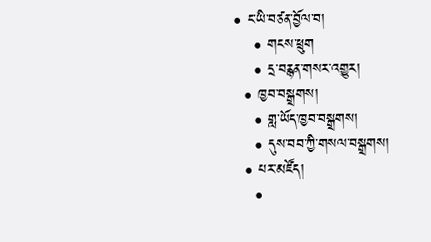• ང་ཡི་བཙན་བྱོལ་བ།
    • གངས་ཕྲུག
    • དྲ་བརྙན་གསར་འགྱུར།
  • ཁྱབ་བསྒྲགས།
    • གླ་ཡོད་ཁྱབ་བསྒྲགས།
    • དུས་བབ་ཀྱི་གསལ་བསྒྲགས།
  • པར་མཛོད།
    •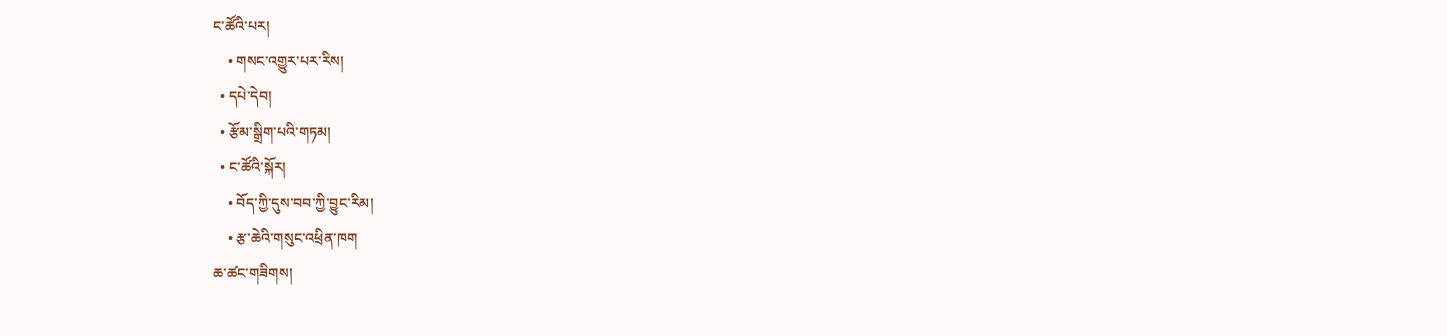ང་ཚོའི་པར།
    • གསང་འགྱུར་པར་རིས།
  • དཔེ་དེབ།
  • རྩོམ་སྒྲིག་པའི་གཏམ།
  • ང་ཚོའི་སྐོར།
    • བོད་ཀྱི་དུས་བབ་ཀྱི་བྱུང་རིམ།
    • རྩ་ཆེའི་གསུང་འཕྲིན་ཁག
ཆ་ཚང་གཟིགས།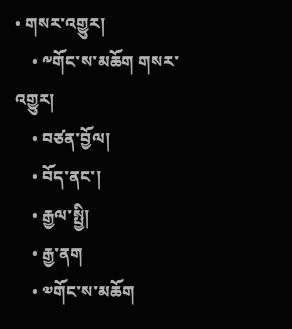• གསར་འགྱུར།
    • ༸གོང་ས་མཆོག གསར་འགྱུར།
    • བཙན་བྱོལ།
    • བོད་ནང་།
    • རྒྱལ་སྤྱི།
    • རྒྱ་ནག
    • ༧གོང་ས་མཆོག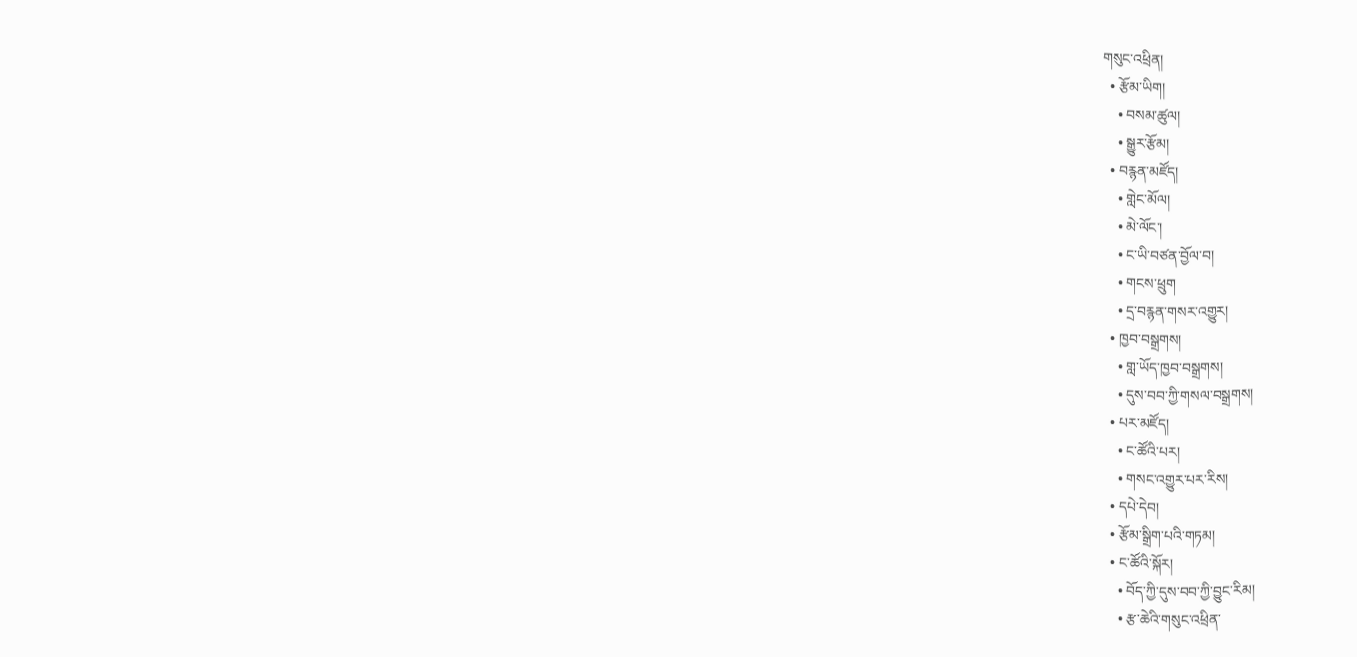གསུང་འཕྲིན།
  • རྩོམ་ཡིག།
    • བསམ་ཚུལ།
    • སྒྱུར་རྩོམ།
  • བརྙན་མཛོད།
    • གླེང་མོལ།
    • མེ་ལོང་།
    • ང་ཡི་བཙན་བྱོལ་བ།
    • གངས་ཕྲུག
    • དྲ་བརྙན་གསར་འགྱུར།
  • ཁྱབ་བསྒྲགས།
    • གླ་ཡོད་ཁྱབ་བསྒྲགས།
    • དུས་བབ་ཀྱི་གསལ་བསྒྲགས།
  • པར་མཛོད།
    • ང་ཚོའི་པར།
    • གསང་འགྱུར་པར་རིས།
  • དཔེ་དེབ།
  • རྩོམ་སྒྲིག་པའི་གཏམ།
  • ང་ཚོའི་སྐོར།
    • བོད་ཀྱི་དུས་བབ་ཀྱི་བྱུང་རིམ།
    • རྩ་ཆེའི་གསུང་འཕྲིན་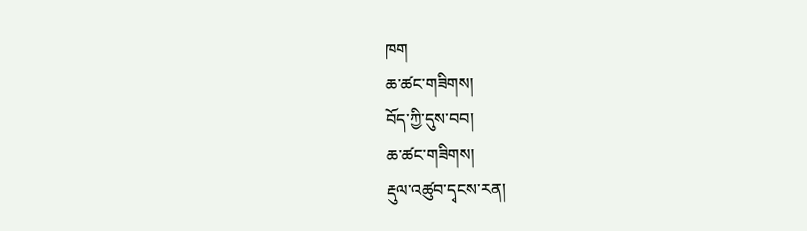ཁག
ཆ་ཚང་གཟིགས།
བོད་ཀྱི་དུས་བབ།
ཆ་ཚང་གཟིགས།
རྡུལ་འཚུབ་དྭངས་རན།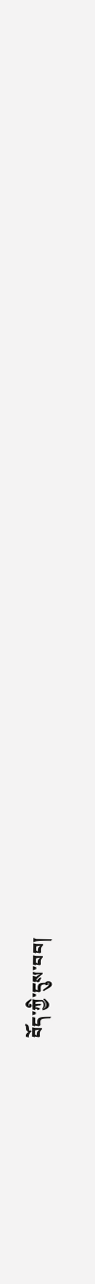བོད་ཀྱི་དུས་བབ།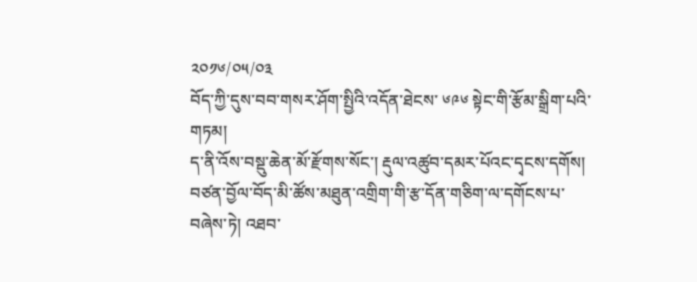༢༠༡༦/༠༥/༠༣
བོད་ཀྱི་དུས་བབ་གསར་ཤོག་སྤྱིའི་འདོན་ཐེངས་ ༦༩༦ སྟེང་གི་རྩོམ་སྒྲིག་པའི་གཏམ།
ད་ནི་འོས་བསྡུ་ཆེན་མོ་རྫོགས་སོང་། རྡུལ་འཚུབ་དམར་པོའང་དྭངས་དགོས། བཙན་བྱོལ་བོད་མི་ཚོས་མཐུན་འགྲིག་གི་རྩ་དོན་གཅིག་ལ་དགོངས་པ་བཞེས་ཏེ། འཐབ་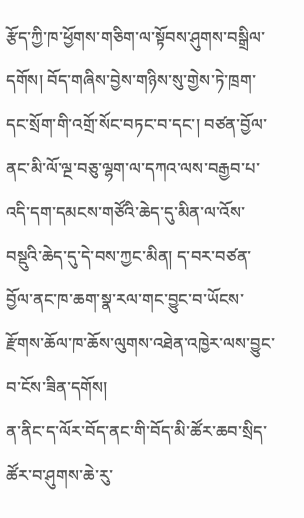རྩོད་ཀྱི་ཁ་ཕྱོགས་གཅིག་ལ་སྟོབས་ཤུགས་བསྒྲིལ་དགོས། བོད་གཞིས་བྱེས་གཉིས་སུ་གྱེས་ཏེ་ཁྲག་དང་སྲོག་གི་འགྲོ་སོང་བཏང་བ་དང་། བཙན་བྱོལ་ནང་མི་ལོ་ལྔ་བཅུ་ལྷག་ལ་དཀའ་ལས་བརྒྱབ་པ་འདི་དག་དམངས་གཙོའི་ཆེད་དུ་མིན་ལ་འོས་བསྡུའི་ཆེད་དུ་དེ་བས་ཀྱང་མིན། ད་བར་བཙན་བྱོལ་ནང་ཁ་ཆག་སྣ་རལ་གང་བྱུང་བ་ཡོངས་རྫོགས་ཆོལ་ཁ་ཆོས་ལུགས་འཐེན་འཁྱེར་ལས་བྱུང་བ་ངོས་ཟིན་དགོས།
ན་ནིང་ད་ལོར་བོད་ནང་གི་བོད་མི་ཚོར་ཆབ་སྲིད་ཚོར་བ་ཤུགས་ཆེ་རུ་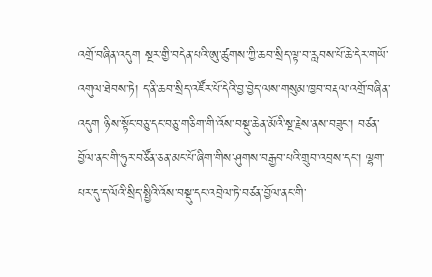འགྲོ་བཞིན་འདུག སྔར་གྱི་བདེན་པའི་ཨུ་ཚུགས་ཀྱི་ཆབ་སྲིད་ལྟ་བ་རླབས་པོ་ཆེ་དེར་གཡོ་འགུལ་ཐེབས་ཏེ། ད་ནི་ཆབ་སྲིད་འཛོར་པོ་དེའི་བྱ་བྱེད་ལས་གསུམ་ཁྱབ་བརྡལ་འགྲོ་བཞིན་འདུག ཉིས་སྟོང་བཅུ་དང་བཅུ་གཅིག་གི་འོས་བསྡུ་ཆེན་མོའི་སྔ་རྗེས་ནས་བཟུང་། བཙན་བྱོལ་ནང་གི་ཧུར་བཙོན་ཅན་མང་པོ་ཞིག་གིས་ཤུགས་བརྒྱབ་པའི་གྲུབ་འབྲས་དང་། ལྷག་པར་དུ་ད་ལོའི་སྲིད་སྤྱིའི་འོས་བསྡུ་དང་འབྲེལ་ཏེ་བཙན་བྱོལ་ནང་གི་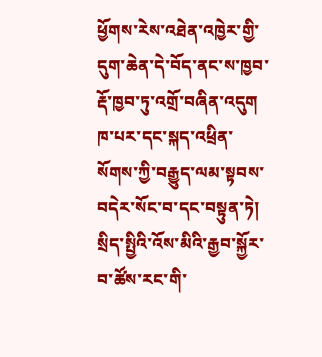ཕྱོགས་རེས་འཐེན་འཁྱེར་གྱི་དུག་ཆེན་དེ་བོད་ནང་ས་ཁྱབ་རྡོ་ཁྱབ་ཏུ་འགྲོ་བཞིན་འདུག
ཁ་པར་དང་སྐད་འཕྲིན་སོགས་ཀྱི་བརྒྱུད་ལམ་སྟབས་བདེར་སོང་བ་དང་བསྟུན་ཏེ། སྲིད་སྤྱིའི་འོས་མིའི་རྒྱབ་སྐྱོར་བ་ཚོས་རང་གི་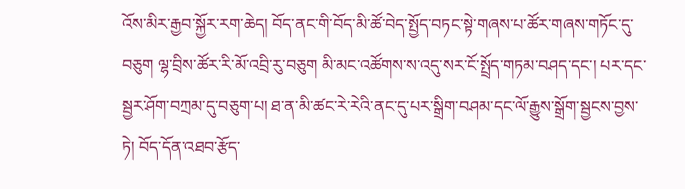འོས་མིར་རྒྱབ་སྐྱོར་རག་ཆེད། བོད་ནང་གི་བོད་མི་ཚོ་བེད་སྤྱོད་བཏང་སྟེ་གཞས་པ་ཚོར་གཞས་གཏོང་དུ་བཅུག ལྷ་བྲིས་ཚོར་རི་མོ་འབྲི་རུ་བཅུག མི་མང་འཚོགས་ས་འདུ་སར་ངོ་སྤྲོད་གཏམ་བཤད་དང་། པར་དང་སྦྱར་ཤོག་བཀྲམ་དུ་བཅུག་པ། ཐ་ན་མི་ཚང་རེ་རེའི་ནང་དུ་པར་སྒྲིག་བཤམ་དང་ལོ་རྒྱུས་སྒྲོག་སྦྱངས་བྱས་ཏེ། བོད་དོན་འཐབ་རྩོད་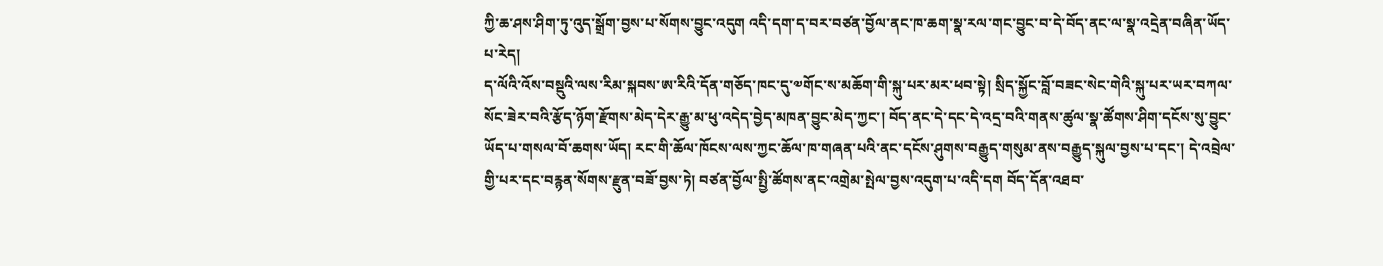ཀྱི་ཆ་ཤས་ཤིག་ཏུ་འུད་སྒྲོག་བྱས་པ་སོགས་བྱུང་འདུག འདི་དག་ད་བར་བཙན་བྱོལ་ནང་ཁ་ཆག་སྣ་རལ་གང་བྱུང་བ་དེ་བོད་ནང་ལ་སྣ་འདྲེན་བཞིན་ཡོད་པ་རེད།
ད་ལོའི་འོས་བསྡུའི་ལས་རིམ་སྐབས་ཨ་རིའི་དོན་གཅོད་ཁང་དུ་༧གོང་ས་མཆོག་གི་སྐུ་པར་མར་ཕབ་སྟེ། སྲིད་སྐྱོང་བློ་བཟང་སེང་གེའི་སྐུ་པར་ཡར་བཀལ་སོང་ཟེར་བའི་རྩོད་ཉོག་རྫོགས་མེད་དེར་རྒྱུ་མ་ཕུ་འདེད་བྱེད་མཁན་བྱུང་མེད་ཀྱང་། བོད་ནང་དེ་དང་དེ་འདྲ་བའི་གནས་ཚུལ་སྣ་ཚོགས་ཤིག་དངོས་སུ་བྱུང་ཡོད་པ་གསལ་བོ་ཆགས་ཡོད། རང་གི་ཆོལ་ཁོངས་ལས་ཀྱང་ཆོལ་ཁ་གཞན་པའི་ནང་དངོས་ཤུགས་བརྒྱུད་གསུམ་ནས་བརྒྱུད་སྐུལ་བྱས་པ་དང་། དེ་འབྲེལ་གྱི་པར་དང་བརྙན་སོགས་རྫུན་བཟོ་བྱས་ཏེ། བཙན་བྱོལ་སྤྱི་ཚོགས་ནང་འགྲེམ་སྤེལ་བྱས་འདུག་པ་འདི་དག བོད་དོན་འཐབ་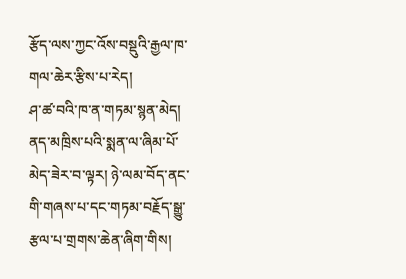རྩོད་ལས་ཀྱང་འོས་བསྡུའི་རྒྱལ་ཁ་གལ་ཆེར་རྩིས་པ་རེད།
ཤ་ཚ་བའི་ཁ་ན་གཏམ་སྙན་མེད། ནད་མཁྲིས་པའི་སྨན་ལ་ཞིམ་པོ་མེད་ཟེར་བ་ལྟར། ཉེ་ལམ་བོད་ནང་གི་གཞས་པ་དང་གཏམ་བརྗོད་སྒྱུ་རྩལ་པ་གྲགས་ཆེན་ཞིག་གིས།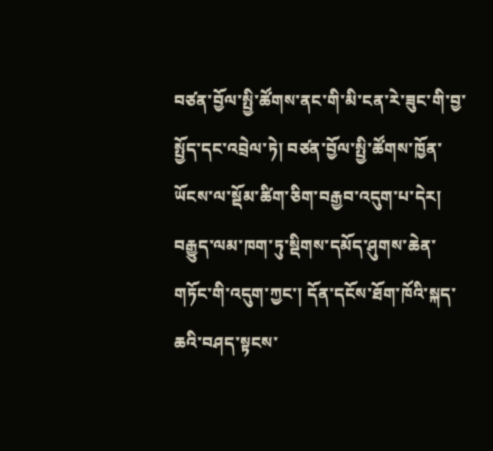བཙན་བྱོལ་སྤྱི་ཚོགས་ནང་གི་མི་ངན་རེ་ཟུང་གི་བྱ་སྤྱོད་དང་འབྲེལ་ཏེ། བཙན་བྱོལ་སྤྱི་ཚོགས་ཁྱོན་ཡོངས་ལ་སྡོམ་ཚིག་ཅིག་བརྒྱབ་འདུག་པ་དེར། བརྒྱུད་ལམ་ཁག་ཏུ་སྡིགས་དམོད་ཤུགས་ཆེན་གཏོང་གི་འདུག་ཀྱང་། དོན་དངོས་ཐོག་ཁོའི་སྐད་ཆའི་བཤད་སྟངས་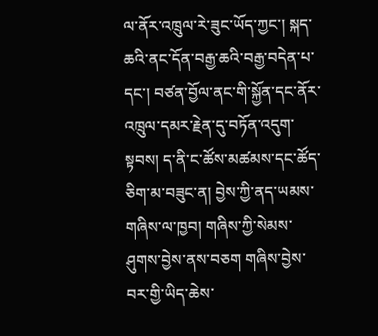ལ་ནོར་འཁྲུལ་རེ་ཟུང་ཡོད་ཀྱང་། སྐད་ཆའི་ནང་དོན་བརྒྱ་ཆའི་བརྒྱ་བདེན་པ་དང་། བཙན་བྱོལ་ནང་གི་སྐྱོན་དང་ནོར་འཁྲུལ་དམར་རྗེན་དུ་བཏོན་འདུག་སྟབས། ད་ནི་ང་ཚོས་མཚམས་དང་ཚོད་ཅིག་མ་བཟུང་ན། བྱེས་ཀྱི་ནད་ཡམས་གཞིས་ལ་ཁྱབ། གཞིས་ཀྱི་སེམས་ཤུགས་བྱེས་ནས་བཅག གཞིས་བྱེས་བར་གྱི་ཡིད་ཆེས་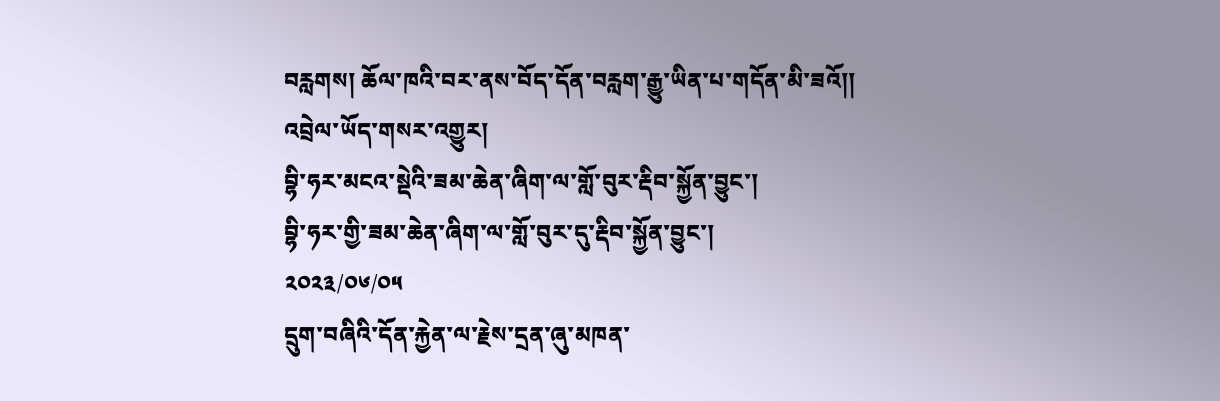བརླགས། ཆོལ་ཁའི་བར་ནས་བོད་དོན་བརླག་རྒྱུ་ཡིན་པ་གདོན་མི་ཟའོ།།
འབྲེལ་ཡོད་གསར་འགྱུར།
བྷི་ཧར་མངའ་སྡེའི་ཟམ་ཆེན་ཞིག་ལ་གློ་བུར་རྡིབ་སྐྱོན་བྱུང་།
བྷི་ཧར་གྱི་ཟམ་ཆེན་ཞིག་ལ་གློ་བུར་དུ་རྡིབ་སྐྱོན་བྱུང་།
༢༠༢༣/༠༦/༠༥
དྲུག་བཞིའི་དོན་རྐྱེན་ལ་རྗེས་དྲན་ཞུ་མཁན་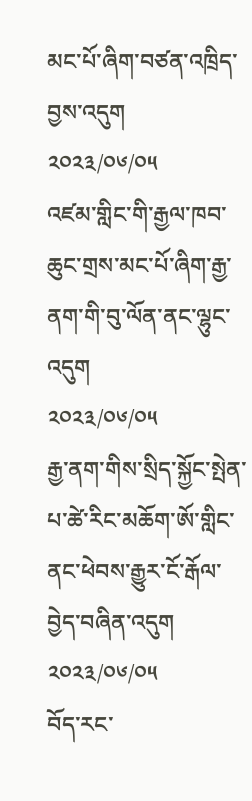མང་པོ་ཞིག་བཙན་འཁྲིད་བྱས་འདུག
༢༠༢༣/༠༦/༠༥
འཛམ་གླིང་གི་རྒྱལ་ཁབ་ཆུང་གྲས་མང་པོ་ཞིག་རྒྱ་ནག་གི་བུ་ལོན་ནང་ལྷུང་འདུག
༢༠༢༣/༠༦/༠༥
རྒྱ་ནག་གིས་སྲིད་སྐྱོང་སྤེན་པ་ཚེ་རིང་མཆོག་ཨོ་གླིང་ནང་ཕེབས་རྒྱུར་ངོ་རྒོལ་བྱེད་བཞིན་འདུག
༢༠༢༣/༠༦/༠༥
བོད་རང་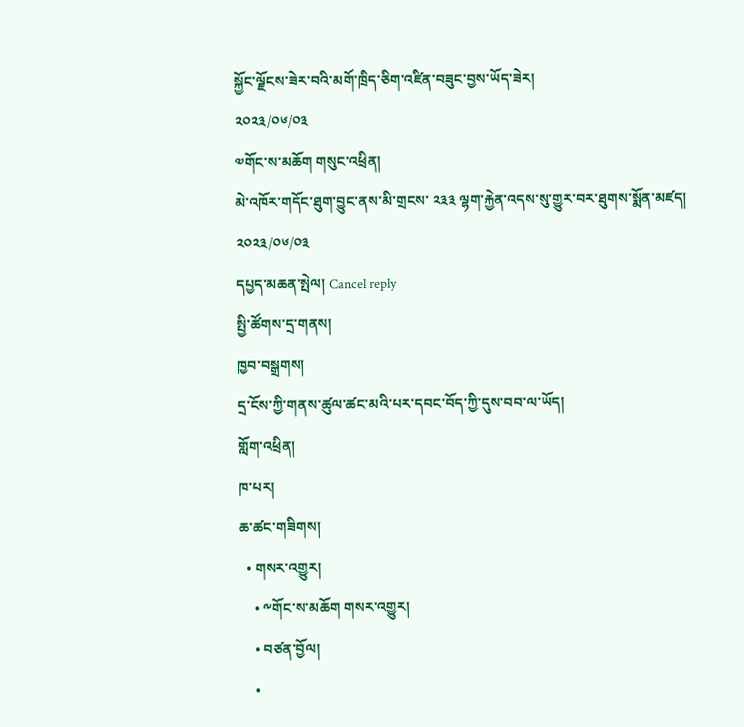སྐྱོང་ལྗོངས་ཟེར་བའི་མགོ་ཁྲིད་ཅིག་འཛིན་བཟུང་བྱས་ཡོད་ཟེར།
༢༠༢༣/༠༦/༠༣
༧གོང་ས་མཆོག གསུང་འཕྲིན།
མེ་འཁོར་གདོང་ཐུག་བྱུང་ནས་མི་གྲངས་ ༢༣༣ ལྷག་རྐྱེན་འདས་སུ་གྱུར་བར་ཐུགས་སྨོན་མཛད།
༢༠༢༣/༠༦/༠༣
དཔྱད་མཆན་སྤེལ། Cancel reply
སྤྱི་ཚོགས་དྲ་གནས།
ཁྱབ་བསྒྲགས།
དྲ་ངོས་ཀྱི་གནས་ཚུལ་ཚང་མའི་པར་དབང་བོད་ཀྱི་དུས་བབ་ལ་ཡོད།
གློག་འཕྲིན།
ཁ་པར།
ཆ་ཚང་གཟིགས།
  • གསར་འགྱུར།
    • ༸གོང་ས་མཆོག གསར་འགྱུར།
    • བཙན་བྱོལ།
    •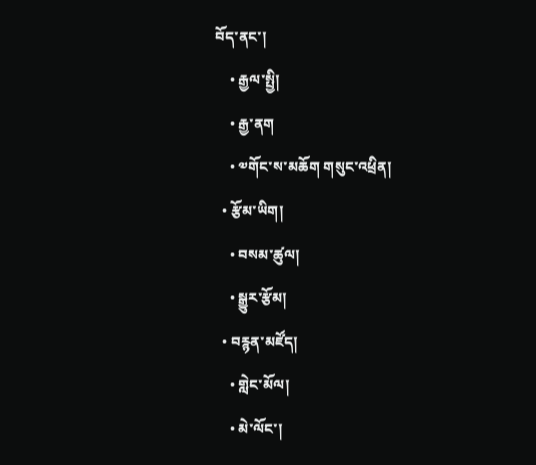བོད་ནང་།
    • རྒྱལ་སྤྱི།
    • རྒྱ་ནག
    • ༧གོང་ས་མཆོག གསུང་འཕྲིན།
  • རྩོམ་ཡིག།
    • བསམ་ཚུལ།
    • སྒྱུར་རྩོམ།
  • བརྙན་མཛོད།
    • གླེང་མོལ།
    • མེ་ལོང་།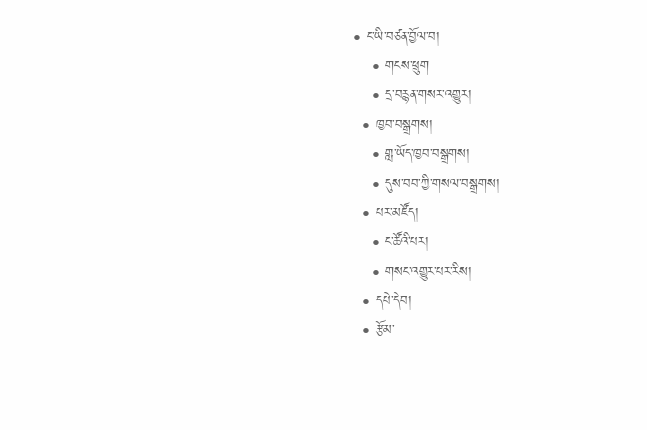• ང་ཡི་བཙན་བྱོལ་བ།
    • གངས་ཕྲུག
    • དྲ་བརྙན་གསར་འགྱུར།
  • ཁྱབ་བསྒྲགས།
    • གླ་ཡོད་ཁྱབ་བསྒྲགས།
    • དུས་བབ་ཀྱི་གསལ་བསྒྲགས།
  • པར་མཛོད།
    • ང་ཚོའི་པར།
    • གསང་འགྱུར་པར་རིས།
  • དཔེ་དེབ།
  • རྩོམ་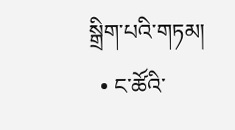སྒྲིག་པའི་གཏམ།
  • ང་ཚོའི་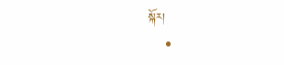སྐོར།
    •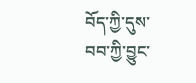བོད་ཀྱི་དུས་བབ་ཀྱི་བྱུང་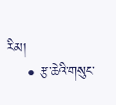རིམ།
    • རྩ་ཆེའི་གསུང་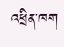འཕྲིན་ཁག